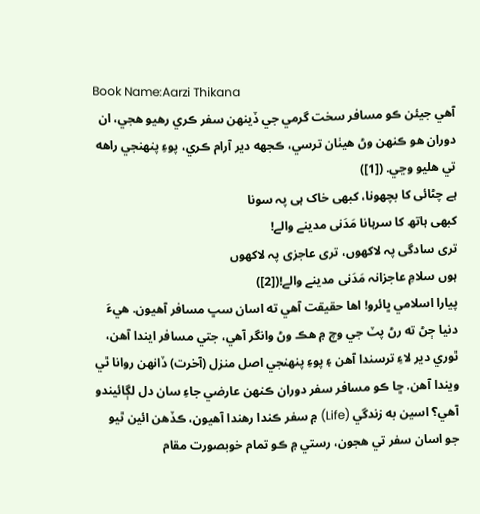Book Name:Aarzi Thikana
آهي جيئن ڪو مسافر سخت گرمي جي ڏينهن سفر ڪري رهيو هجي، ان دوران هو ڪنهن وڻ هيٺان ترسي، ڪجهه دير آرام ڪري، پوءِ پنهنجي راهه تي هليو وڃي. ([1])
ہے چٹائی کا بچھونا، کبھی خاک ہی پہ سونا
کبھی ہاتھ کا سرہانا مَدَنی مدینے والے!
تری سادگی پہ لاکھوں، تری عاجزی پہ لاکھوں
ہوں سلامِ عاجزانہ مَدَنی مدینے والے!([2])
پيارا اسلامي ڀائرو! اها حقيقت آهي ته اسان سڀ مسافر آهيون. هيءَ دنيا ڄڻ ته رڻ پٽ جي وچ ۾ هڪ وڻ وانگر آهي، جتي مسافر ايندا آهن، ٿوري دير لاءِ ترسندا آهن ۽ پوءِ پنهنجي اصل منزل (آخرت) ڏانهن روانا ٿي ويندا آهن. ڇا ڪو مسافر سفر دوران ڪنهن عارضي جاءِ سان دل لڳائيندو آهي؟ اسين به زندگي (Life) ۾ سفر ڪندا رهندا آهيون، ڪڏهن ائين ٿيو جو اسان سفر تي هجون، رستي ۾ ڪو تمام خوبصورت مقام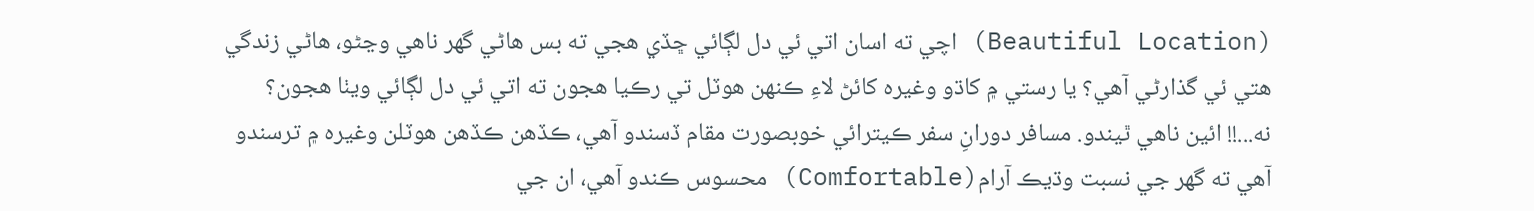(Beautiful Location) اچي ته اسان اتي ئي دل لڳائي ڇڏي هجي ته بس هاڻي گهر ناهي وڃڻو، هاڻي زندگي هتي ئي گذارڻي آهي؟ يا رستي ۾ کاڌو وغيره کائڻ لاءِ ڪنهن هوٽل تي رڪيا هجون ته اتي ئي دل لڳائي ويٺا هجون؟ نه...!! ائين ناهي ٿيندو. مسافر دورانِ سفر ڪيترائي خوبصورت مقام ڏسندو آهي، ڪڏهن ڪڏهن هوٽلن وغيره ۾ ترسندو آهي ته گهر جي نسبت وڌيڪ آرام(Comfortable) محسوس ڪندو آهي، ان جي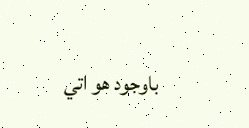باوجود هو اتي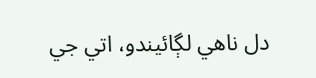دل ناهي لڳائيندو، اتي جي